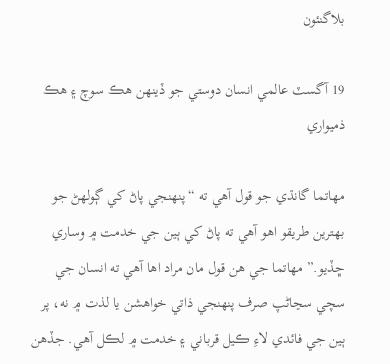بلاگنئون

19 آگسٽ عالمي انسان دوستي جو ڏينهن هڪ سوچ ۽ هڪ ذميواري

مهاتما گانڌي جو قول آهي ته “پنهنجي پاڻ کي ڳولهڻ جو بهترين طريقو اهو آهي ته پاڻ کي ٻين جي خدمت ۾ وساري ڇڏيو.” مھاتما جي هن قول مان مراد اها آهي ته انسان جي سچي سڃاڻپ صرف پنهنجي ذاتي خواهشن يا لذت ۾ نه، پر ٻين جي فائدي لاءِ ڪيل قرباني ۽ خدمت ۾ لڪل آهي. جڏهن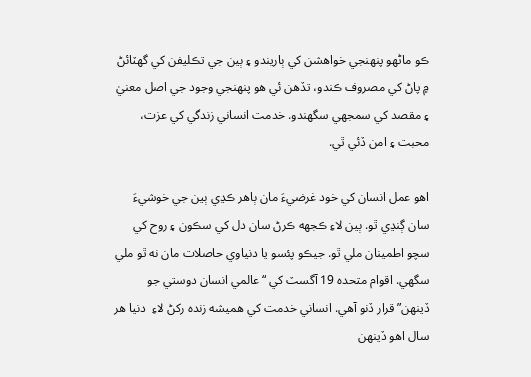ڪو ماڻهو پنهنجي خواهشن کي ٻاريندو ۽ ٻين جي تڪليفن کي گهٽائڻ ۾ پاڻ کي مصروف ڪندو، تڏهن ئي هو پنهنجي وجود جي اصل معنيٰ ۽ مقصد کي سمجهي سگهندو. خدمت انساني زندگي کي عزت، محبت ۽ امن ڏئي ٿي.

اهو عمل انسان کي خود غرضيءَ مان ٻاهر ڪڍي ٻين جي خوشيءَ سان ڳنڍي ٿو. ٻين لاءِ ڪجهه ڪرڻ سان دل کي سڪون ۽ روح کي سچو اطمينان ملي ٿو. جيڪو پئسو يا دنياوي حاصلات مان نه ٿو ملي سگهي. اقوام متحده 19 آگسٽ کي “عالمي انسان دوستي جو ڏينهن” قرار ڏنو آهي. انساني خدمت کي هميشه زنده رکڻ لاءِ  دنيا هر سال اهو ڏينهن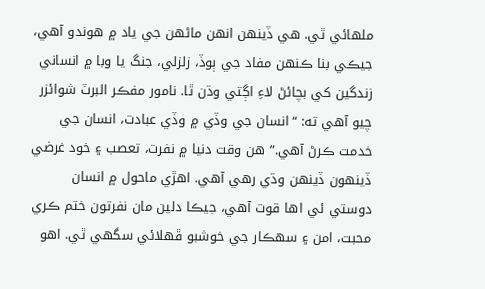ملهائي ٿي. هي ڏينهن انهن ماڻهن جي ياد ۾ هوندو آهي، جيڪي بنا ڪنهن مفاد جي ٻوڏ، زلزلي، جنگ يا وبا ۾ انساني زندگين کي بچائڻ لاءِ اڳتي وڌن ٿا. نامور مفڪر البرٽ شوائزر چيو آهي ته: “انسان جي وڏي ۾ وڏي عبادت، انسان جي خدمت ڪرڻ آهي.” هن وقت دنيا ۾ نفرت، تعصب ۽ خود غرضي ڏينهون ڏينھن وڌي رهي آهي. اهڙي ماحول ۾ انسان دوستي ئي اها قوت آهي، جيڪا دلين مان نفرتون ختم ڪري محبت، امن ۽ سهڪار جي خوشبو ڦهلائي سگهي ٿي. اهو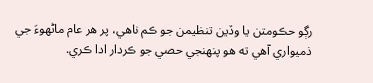رڳو حڪومتن يا وڏين تنظيمن جو ڪم ناهي، پر هر عام ماڻهوءَ جي ذميواري آهي ته هو پنهنجي حصي جو ڪردار ادا ڪري.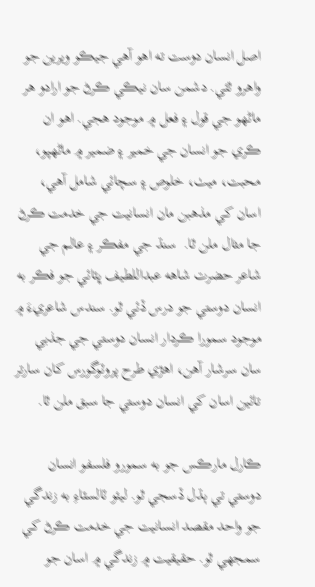اصل انسان دوست ته اهو آهي جيڪو ويرين جو واهرو ٿئي. دشمن سان نيڪي ڪرڻ جو ارادو هر ماڻھو جي قول ۽ فعل ۾ موجود هجي. اهو ان ڪري جو انسان جي خمير ۽ ضمير ۾ ماڻهپو، محبت، ميٺ، خلوص ۽ سچائي شامل آهي، اسان کي مذهبن مان انسانيت جي خدمت ڪرڻ جا مثال ملن ٿا.  سنڌ جي مفڪر ۽ عالم جي شاعر حضرت شاھه عبداللطيف ڀٽائي جو فڪر به انسان دوستي جو درس ڏئي ٿو. سندس شاعريءَ ۾ موجود سمورا ڪردار انسان دوستي جي جذبي سان سرشار آھن، اهڙي طرح پروٽوگورس کان سارتر تائين اسان کي انسان دوستي جا سبق ملن ٿا.

ڪارل مارڪس جو به سمورو فلسفو انسان دوستي تي ٻڌل ڏسجي ٿو. ليئو ٽالسٽاءِ به زندگي جو واحد مقصد انسانيت جي خدمت ڪرڻ کي سمجھي ٿو. حقيقيت ۾ زندگي ۾ اسان جو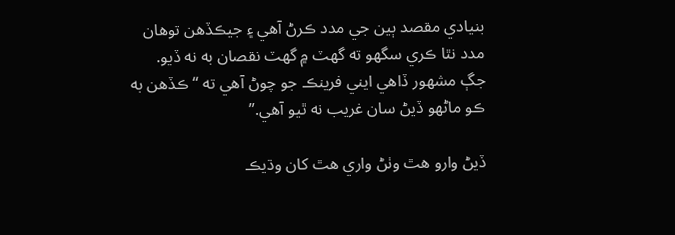بنيادي مقصد ٻين جي مدد ڪرڻ آهي ۽ جيڪڏهن توهان مدد نٿا ڪري سگهو ته گهٽ ۾ گهٽ نقصان به نه ڏيو. جڳ مشهور ڏاهي ايني فرينڪ جو چوڻ آهي ته “ڪڏهن به ڪو ماڻهو ڏيڻ سان غريب نه ٿيو آهي.”

ڏيڻ وارو هٿ وٺڻ واري هٿ کان وڌيڪ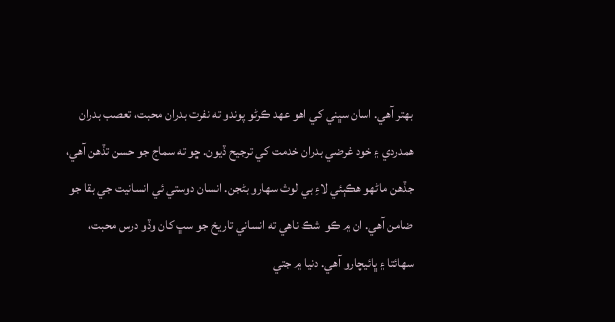بهتر آهي. اسان سڀني کي اهو عهد ڪرڻو پوندو ته نفرت بدران محبت، تعصب بدران همدردي ۽ خود غرضي بدران خدمت کي ترجيح ڏيون. ڇو ته سماج جو حسن تڏهن آهي، جڏهن ماڻهو هڪٻئي لاءِ بي لوث سهارو بڻجن. انسان دوستي ئي انسانيت جي بقا جو ضامن آهي. ان ۾ ڪو  شڪ ناھي ته انساني تاريخ جو سڀ کان وڏو درس محبت، سهائتا ۽ ڀائيچارو آهي. دنيا ۾ جتي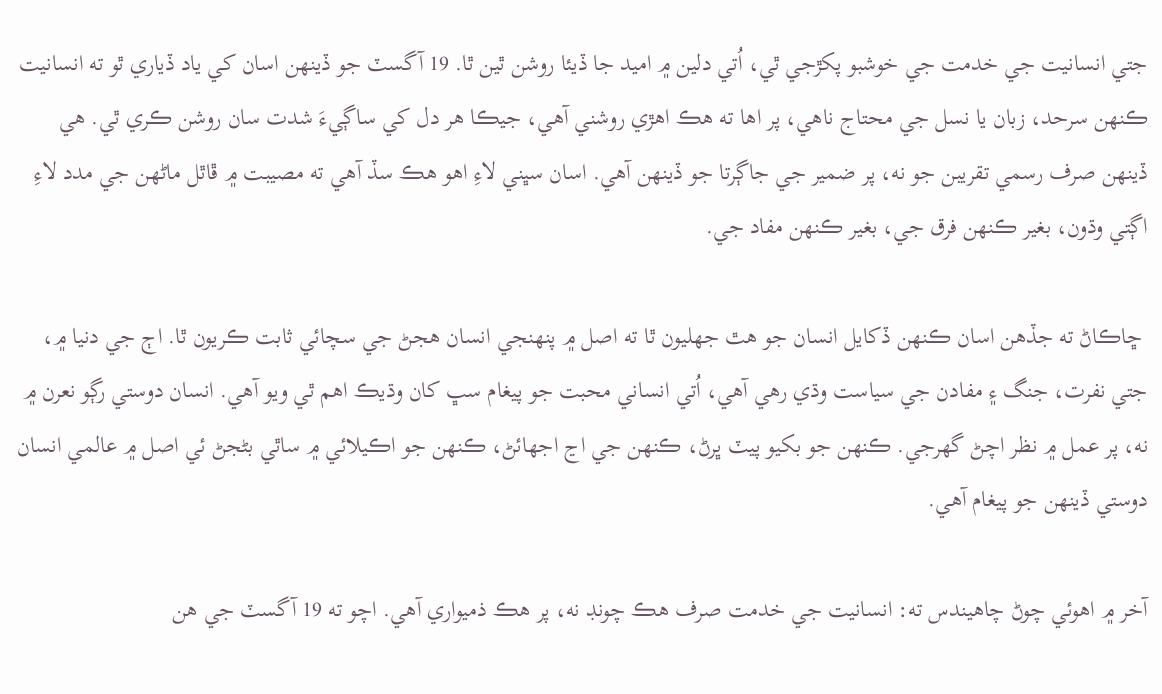جتي انسانيت جي خدمت جي خوشبو پکڙجي ٿي، اُتي دلين ۾ اميد جا ڏيئا روشن ٿين ٿا. 19 آگسٽ جو ڏينهن اسان کي ياد ڏياري ٿو ته انسانيت ڪنهن سرحد، زبان يا نسل جي محتاج ناهي، پر اها ته هڪ اهڙي روشني آهي، جيڪا هر دل کي ساڳيءَ شدت سان روشن ڪري ٿي. هي ڏينهن صرف رسمي تقريبن جو نه، پر ضمير جي جاڳرتا جو ڏينهن آهي. اسان سڀني لاءِ اهو هڪ سڏ آهي ته مصيبت ۾ ڦاٿل ماڻهن جي مدد لاءِ اڳتي وڌون، بغير ڪنهن فرق جي، بغير ڪنهن مفاد جي.

 ڇاڪاڻ ته جڏهن اسان ڪنهن ڏکايل انسان جو هٿ جهليون ٿا ته اصل ۾ پنهنجي انسان هجڻ جي سچائي ثابت ڪريون ٿا. اڄ جي دنيا ۾، جتي نفرت، جنگ ۽ مفادن جي سياست وڌي رهي آهي، اُتي انساني محبت جو پيغام سڀ کان وڌيڪ اهم ٿي ويو آهي. انسان دوستي رڳو نعرن ۾ نه، پر عمل ۾ نظر اچڻ گهرجي. ڪنهن جو بکيو پيٽ ڀرڻ، ڪنهن جي اڃ اجھائڻ، ڪنهن جو اڪيلائي ۾ ساٿي بڻجڻ ئي اصل ۾ عالمي انسان دوستي ڏينهن جو پيغام آهي.

آخر ۾ اهوئي چوڻ چاهيندس ته: انسانيت جي خدمت صرف هڪ چونڊ نه، پر هڪ ذميواري آهي. اچو ته 19 آگسٽ جي هن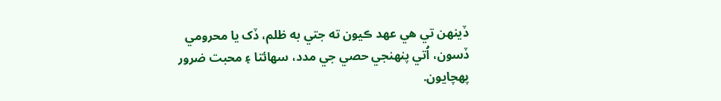ڏينهن تي ھي عهد ڪيون ته جتي به ظلم، ڏک يا محرومي ڏسون، اُتي پنهنجي حصي جي مدد، سهائتا ۽ محبت ضرور پهچايون.